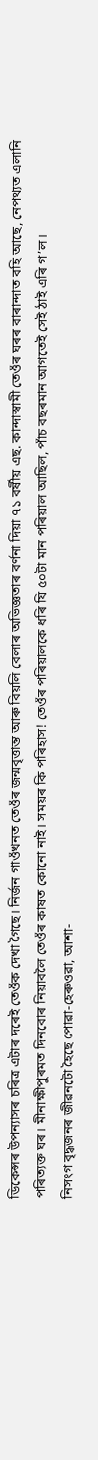ডিকেন্সৰ উপন্যাসৰ চৰিত্ৰ এটাৰ দৰেই তেওঁক দেখা গৈছে। নিৰ্জন গাওঁখনত তেওঁৰ জন্মবৃত্তান্ত আৰু বিয়লি বেলাৰ অভিজ্ঞতাৰ বৰ্ণনা দিয়া ৭১ বৰ্ষীয় এছ. কান্দাস্বামী তেওঁৰ ঘৰৰ বাৰান্দাত বহি আছে, নেপথ্যত এলানি পৰিত্যক্ত ঘৰ। মীনাক্ষীপুৰমত দিনবোৰ নিয়াবলৈ তেওঁৰ কাষত কোনো নাই। সময়ৰ কি পৰিহাস! তেওঁৰ পৰিয়ালকে ধৰি যি ৫০টা মান পৰিয়াল আছিল, পাঁচ বছৰমান আগতেই সেই ঠাই এৰি গ’ল।
নিসংগ বৃদ্ধজনৰ জীৱনটো হৈছে পোৱা-হেৰুওৱা, আশা-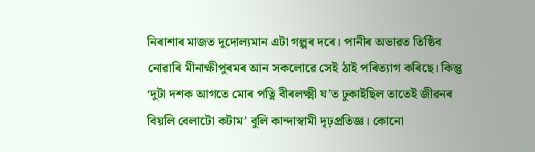নিৰাশাৰ মাজত দুদোল্যমান এটা গল্পৰ দৰে। পানীৰ অভাৱত তিষ্ঠিব নোৱাৰি মীনাক্ষীপুৰমৰ আন সকলোৱে সেই ঠাই পৰিত্যাগ কৰিছে। কিন্তু ‘দুটা দশক আগতে মোৰ পত্নি বীৰলক্ষ্মী য’ত ঢুকাইছিল তাতেই জীৱনৰ বিয়লি বেলাটো কটাম’ বুলি কান্দাস্বামী দৃঢ়প্ৰতিজ্ঞ। কোনো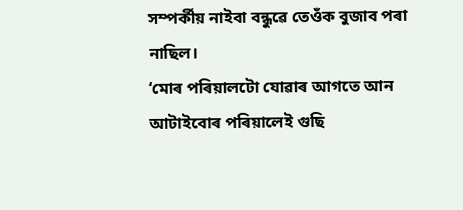সম্পৰ্কীয় নাইবা বন্ধুৱে তেওঁক বুজাব পৰা নাছিল।
‘মোৰ পৰিয়ালটো যোৱাৰ আগতে আন আটাইবোৰ পৰিয়ালেই গুছি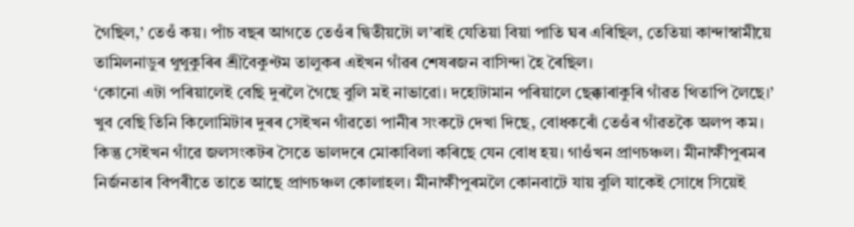গৈছিল,’ তেওঁ কয়। পাঁচ বছৰ আগতে তেওঁৰ দ্বিতীয়টো ল’ৰাই যেতিয়া বিয়া পাতি ঘৰ এৰিছিল, তেতিয়া কান্দাস্বামীয়ে তামিলনাডুৰ থুথুকুৰিৰ শ্ৰীবৈকুণ্টম তালুকৰ এইখন গাঁৱৰ শেষৰজন বাসিন্দা হৈ ৰৈছিল।
‘কোনো এটা পৰিয়ালেই বেছি দুৰলৈ গৈছে বুলি মই নাভাৱো। দহোটামান পৰিয়ালে ছেক্কাৰাকুৰি গাঁৱত থিতাপি লৈছে।’ খুব বেছি তিনি কিলোমিটাৰ দুৰৰ সেইখন গাঁৱতো পানীৰ সংকটে দেখা দিছে, বোধকৰোঁ তেওঁৰ গাঁৱতকৈ অলপ কম। কিন্তু সেইখন গাঁৱে জলসংকটৰ সৈতে ভালদৰে মোকাবিলা কৰিছে যেন বোধ হয়। গাওঁখন প্ৰাণচঞ্চল। মীনাক্ষীপুৰমৰ নিৰ্জনতাৰ বিপৰীতে তাতে আছে প্ৰাণচঞ্চল কোলাহল। মীনাক্ষীপুৰমলৈ কোনবাটে যায় বুলি যাকেই সোধে সিয়েই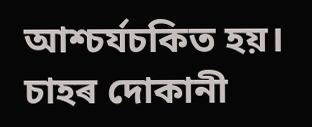আশ্চৰ্যচকিত হয়। চাহৰ দোকানী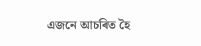এজনে আচৰিত হৈ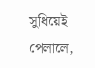সুধিয়েই পেলালে,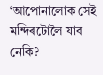‘আপোনালোক সেই মন্দিৰটোলৈ যাব নেকি?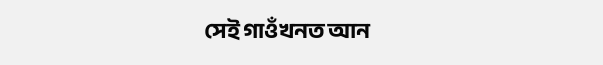সেই গাওঁখনত আন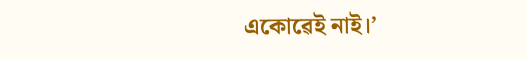একোৱেই নাই।’